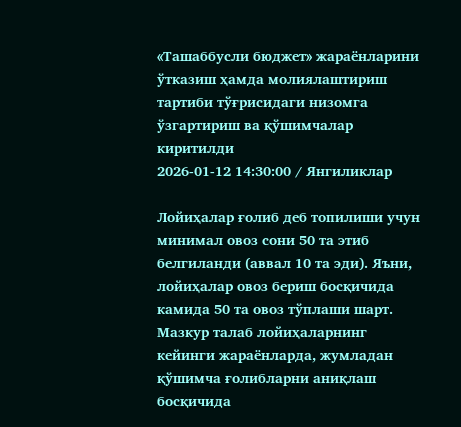«Ташаббусли бюджет» жараёнларини ўтказиш ҳамда молиялаштириш тартиби тўғрисидаги низомга ўзгартириш ва қўшимчалар киритилди
2026-01-12 14:30:00 / Янгиликлар

Лойиҳалар ғолиб деб топилиши учун минимал овоз сони 50 та этиб белгиланди (аввал 10 та эди). Яъни, лойиҳалар овоз бериш босқичида камида 50 та овоз тўплаши шарт. Мазкур талаб лойиҳаларнинг кейинги жараёнларда, жумладан қўшимча ғолибларни аниқлаш босқичида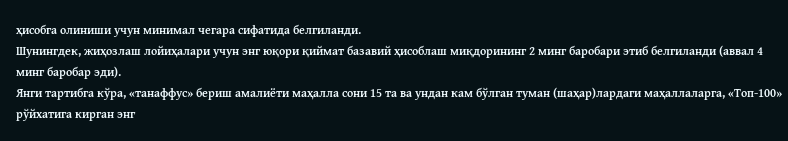ҳисобга олиниши учун минимал чегара сифатида белгиланди.
Шунингдек, жиҳозлаш лойиҳалари учун энг юқори қиймат базавий ҳисоблаш миқдорининг 2 минг баробари этиб белгиланди (аввал 4 минг баробар эди).
Янги тартибга кўра, «танаффус» бериш амалиёти маҳалла сони 15 та ва ундан кам бўлган туман (шаҳар)лардаги маҳаллаларга, «Топ-100» рўйхатига кирган энг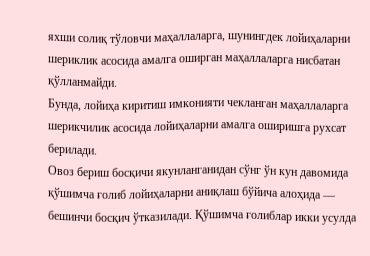яхши солиқ тўловчи маҳаллаларга, шунингдек лойиҳаларни шериклик асосида амалга оширган маҳаллаларга нисбатан қўлланмайди.
Бунда, лойиҳа киритиш имконияти чекланган маҳаллаларга шерикчилик асосида лойиҳаларни амалга оширишга рухсат берилади.
Овоз бериш босқичи якунланганидан сўнг ўн кун давомида қўшимча ғолиб лойиҳаларни аниқлаш бўйича алоҳида — бешинчи босқич ўтказилади. Қўшимча ғолиблар икки усулда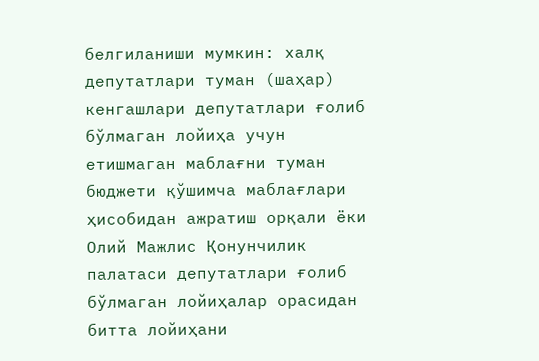белгиланиши мумкин: халқ депутатлари туман (шаҳар) кенгашлари депутатлари ғолиб бўлмаган лойиҳа учун етишмаган маблағни туман бюджети қўшимча маблағлари ҳисобидан ажратиш орқали ёки Олий Мажлис Қонунчилик палатаси депутатлари ғолиб бўлмаган лойиҳалар орасидан битта лойиҳани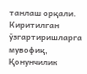танлаш орқали.
Киритилган ўзгартиришларга мувофиқ, Қонунчилик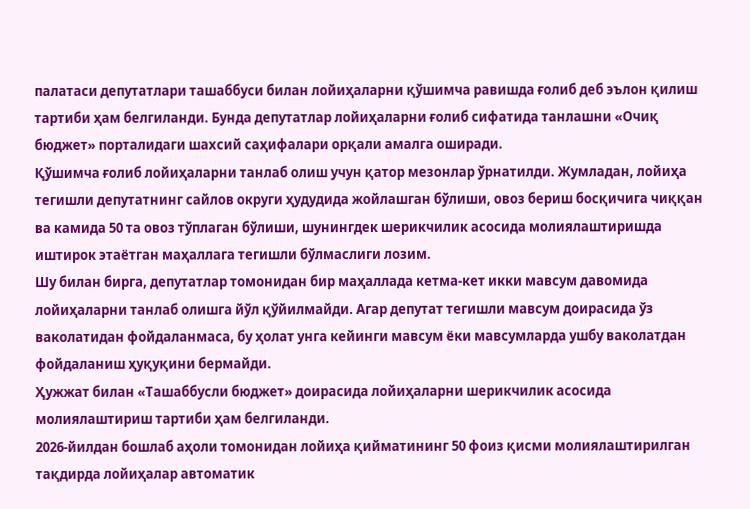палатаси депутатлари ташаббуси билан лойиҳаларни қўшимча равишда ғолиб деб эълон қилиш тартиби ҳам белгиланди. Бунда депутатлар лойиҳаларни ғолиб сифатида танлашни «Очиқ бюджет» порталидаги шахсий саҳифалари орқали амалга оширади.
Қўшимча ғолиб лойиҳаларни танлаб олиш учун қатор мезонлар ўрнатилди. Жумладан, лойиҳа тегишли депутатнинг сайлов округи ҳудудида жойлашган бўлиши, овоз бериш босқичига чиққан ва камида 50 та овоз тўплаган бўлиши, шунингдек шерикчилик асосида молиялаштиришда иштирок этаётган маҳаллага тегишли бўлмаслиги лозим.
Шу билан бирга, депутатлар томонидан бир маҳаллада кетма-кет икки мавсум давомида лойиҳаларни танлаб олишга йўл қўйилмайди. Агар депутат тегишли мавсум доирасида ўз ваколатидан фойдаланмаса, бу ҳолат унга кейинги мавсум ёки мавсумларда ушбу ваколатдан фойдаланиш ҳуқуқини бермайди.
Ҳужжат билан «Ташаббусли бюджет» доирасида лойиҳаларни шерикчилик асосида молиялаштириш тартиби ҳам белгиланди.
2026-йилдан бошлаб аҳоли томонидан лойиҳа қийматининг 50 фоиз қисми молиялаштирилган тақдирда лойиҳалар автоматик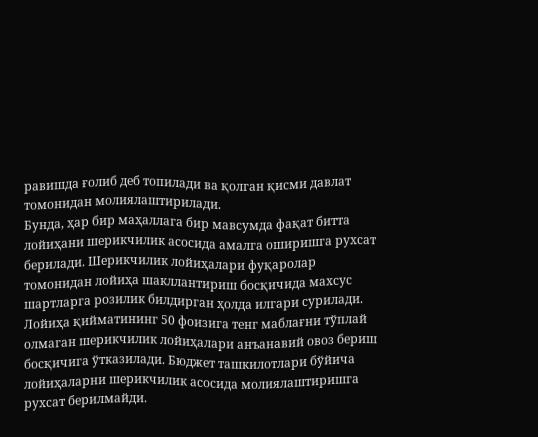равишда ғолиб деб топилади ва қолган қисми давлат томонидан молиялаштирилади.
Бунда, ҳар бир маҳаллага бир мавсумда фақат битта лойиҳани шерикчилик асосида амалга оширишга рухсат берилади. Шерикчилик лойиҳалари фуқаролар томонидан лойиҳа шакллантириш босқичида махсус шартларга розилик билдирган ҳолда илгари сурилади.
Лойиҳа қийматининг 50 фоизига тенг маблағни тўплай олмаган шерикчилик лойиҳалари анъанавий овоз бериш босқичига ўтказилади. Бюджет ташкилотлари бўйича лойиҳаларни шерикчилик асосида молиялаштиришга рухсат берилмайди.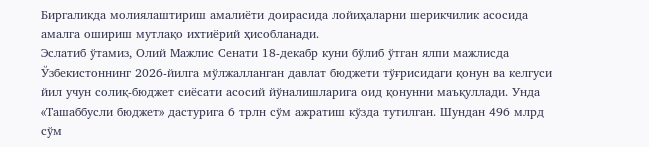Биргаликда молиялаштириш амалиёти доирасида лойиҳаларни шерикчилик асосида амалга ошириш мутлақо ихтиёрий ҳисобланади.
Эслатиб ўтамиз, Олий Мажлис Сенати 18-декабр куни бўлиб ўтган ялпи мажлисда Ўзбекистоннинг 2026-йилга мўлжалланган давлат бюджети тўғрисидаги қонун ва келгуси йил учун солиқ-бюджет сиёсати асосий йўналишларига оид қонунни маъқуллади. Унда «Ташаббусли бюджет» дастурига 6 трлн сўм ажратиш кўзда тутилган. Шундан 496 млрд сўм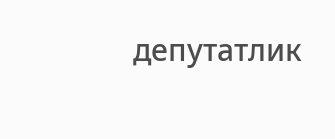депутатлик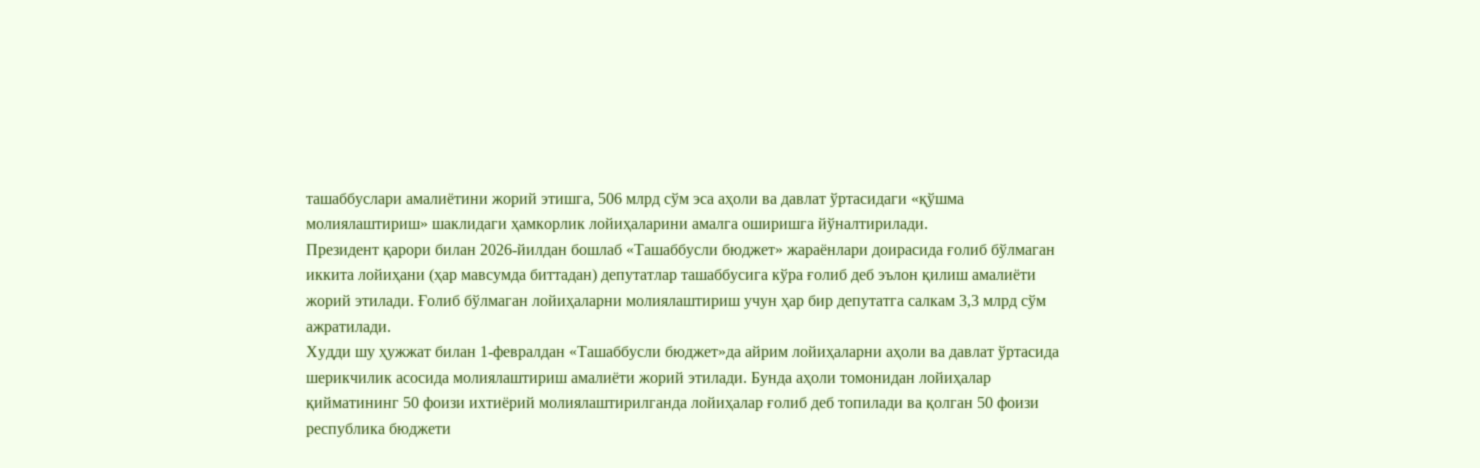ташаббуслари амалиётини жорий этишга, 506 млрд сўм эса аҳоли ва давлат ўртасидаги «қўшма молиялаштириш» шаклидаги ҳамкорлик лойиҳаларини амалга оширишга йўналтирилади.
Президент қарори билан 2026-йилдан бошлаб «Ташаббусли бюджет» жараёнлари доирасида ғолиб бўлмаган иккита лойиҳани (ҳар мавсумда биттадан) депутатлар ташаббусига кўра ғолиб деб эълон қилиш амалиёти жорий этилади. Ғолиб бўлмаган лойиҳаларни молиялаштириш учун ҳар бир депутатга салкам 3,3 млрд сўм ажратилади.
Худди шу ҳужжат билан 1-февралдан «Ташаббусли бюджет»да айрим лойиҳаларни аҳоли ва давлат ўртасида шерикчилик асосида молиялаштириш амалиёти жорий этилади. Бунда аҳоли томонидан лойиҳалар қийматининг 50 фоизи ихтиёрий молиялаштирилганда лойиҳалар ғолиб деб топилади ва қолган 50 фоизи республика бюджети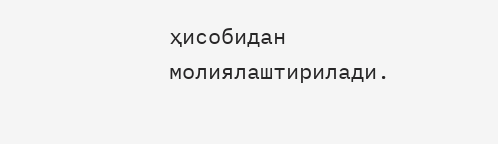ҳисобидан молиялаштирилади.